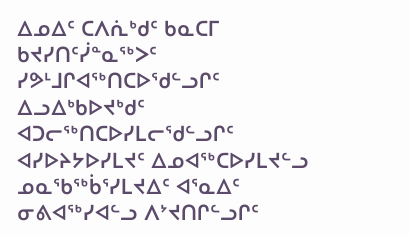ᐃᓄᐃᑦ ᑕᐱᕇᒃᑯᑦ ᑲᓇᑕᒥ ᑲᔪᓯᑎᑦᓰᓐᓇᖅᐳᑦ ᓯᕗᒻᒧᒋᐊᖅᑎᑕᐅᖁᓪᓗᒋᑦ ᐃᓗᐃᒃᑲᐅᔪᒃᑯᑦ ᐊᑐᓕᖅᑎᑕᐅᓯᒪᓕᖁᓪᓗᒋᑦ ᐊᓯᐅᔨᔭᐅᓯᒪᔪᑦ ᐃᓄᐊᖅᑕᐅᓯᒪᔪᓪᓗ ᓄᓇᖃᖅᑳᕐᓯᒪᔪᐃᑦ ᐊᕐᓇᐃᑦ ᓂᕕᐊᖅᓯᐊᓪᓗ ᐱᔾᔪᑎᒋᓪᓗᒋᑦ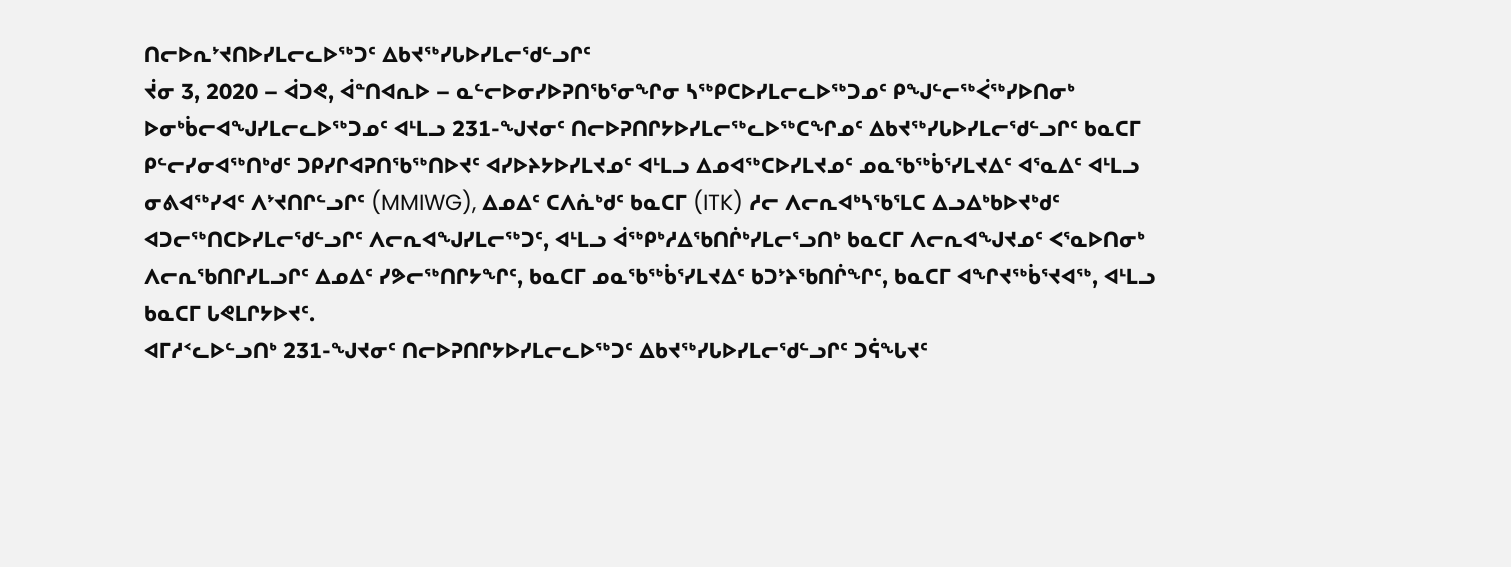ᑎᓕᐅᕆᔾᔪᑎᐅᓯᒪᓕᓚᐅᖅᑐᑦ ᐃᑲᔪᖅᓯᒐᐅᓯᒪᓕᖁᓪᓗᒋᑦ
ᔫᓂ 3, 2020 – ᐋᑐᕙ, ᐋᓐᑎᐊᕆᐅ – ᓇᓪᓕᐅᓂᓯᐅᕈᑎᖃᕐᓂᖏᓂ ᓴᖅᑭᑕᐅᓯᒪᓕᓚᐅᖅᑐᓄᑦ ᑭᖑᓪᓕᖅᐹᖅᓯᐅᑎᓂᒃ ᐅᓂᒃᑳᓕᐊᖑᓯᒪᓕᓚᐅᖅᑐᓄᑦ ᐊᒻᒪᓗ 231-ᖑᔪᓂᑦ ᑎᓕᐅᕈᑎᒋᔭᐅᓯᒪᓕᖅᓚᐅᖅᑕᖏᓄᑦ ᐃᑲᔪᖅᓯᒐᐅᓯᒪᓕᖁᓪᓗᒋᑦ ᑲᓇᑕᒥ ᑭᓪᓕᓯᓂᐊᖅᑎᒃᑯᑦ ᑐᑭᓯᒋᐊᕈᑎᖃᖅᑎᐅᔪᑦ ᐊᓯᐅᔨᔭᐅᓯᒪᔪᓄᑦ ᐊᒻᒪᓗ ᐃᓄᐊᖅᑕᐅᓯᒪᔪᓄᑦ ᓄᓇᖃᖅᑳᕐᓯᒪᔪᐃᑦ ᐊᕐᓇᐃᑦ ᐊᒻᒪᓗ ᓂᕕᐊᖅᓯᐊᑦ ᐱᔾᔪᑎᒋᓪᓗᒋᑦ (MMIWG), ᐃᓄᐃᑦ ᑕᐱᕇᒃᑯᑦ ᑲᓇᑕᒥ (ITK) ᓱᓕ ᐱᓕᕆᐊᒃᓴᖃᕐᒪᑕ ᐃᓗᐃᒃᑲᐅᔪᒃᑯᑦ ᐊᑐᓕᖅᑎᑕᐅᓯᒪᓕᖁᓪᓗᒋᑦ ᐱᓕᕆᐊᖑᓯᒪᓕᖅᑐᑦ, ᐊᒻᒪᓗ ᐋᖅᑭᒃᓱᐃᖃᑎᒌᒃᓯᒪᓕᕐᓗᑎᒃ ᑲᓇᑕᒥ ᐱᓕᕆᐊᖑᔪᓄᑦ ᐸᕐᓇᐅᑎᓂᒃ ᐱᓕᕆᖃᑎᒋᓯᒪᓗᒋᑦ ᐃᓄᐃᑦ ᓯᕗᓕᖅᑎᒋᔭᖏᑦ, ᑲᓇᑕᒥ ᓄᓇᖃᖅᑳᕐᓯᒪᔪᐃᑦ ᑲᑐᔾᔨᖃᑎᒌᖏᑦ, ᑲᓇᑕᒥ ᐊᖏᔪᖅᑳᕐᔪᐊᖅ, ᐊᒻᒪᓗ ᑲᓇᑕᒥ ᒐᕙᒪᒋᔭᐅᔪᑦ.
ᐊᒥᓱᑉᓚᐅᓪᓗᑎᒃ 231-ᖑᔪᓂᑦ ᑎᓕᐅᕈᑎᒋᔭᐅᓯᒪᓕᓚᐅᖅᑐᑦ ᐃᑲᔪᖅᓯᒐᐅᓯᒪᓕᖁᓪᓗᒋᑦ ᑐᕌᖓᔪᑦ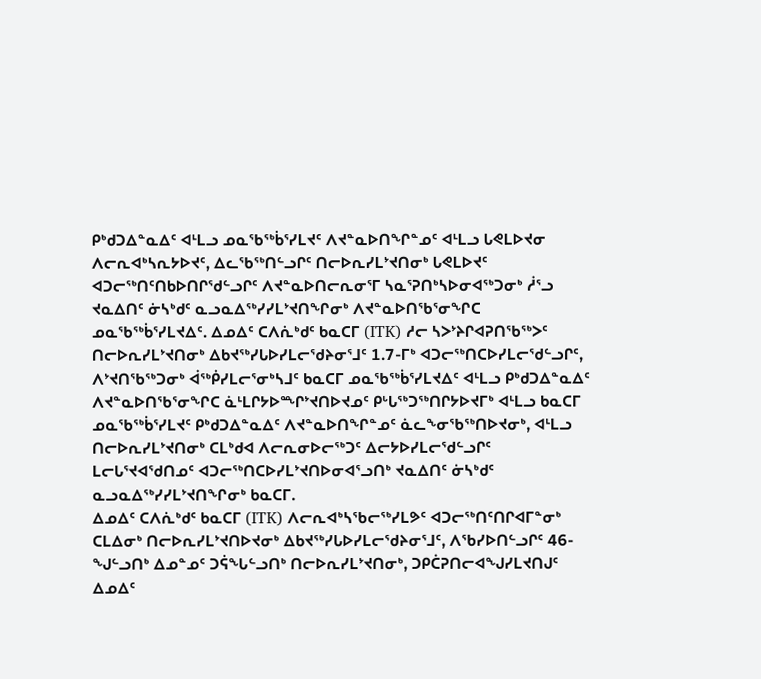ᑭᒃᑯᑐᐃᓐᓇᐃᑦ ᐊᒻᒪᓗ ᓄᓇᖃᖅᑳᕐᓯᒪᔪᑦ ᐱᔪᓐᓇᐅᑎᖏᓐᓄᑦ ᐊᒻᒪᓗ ᒐᕙᒪᐅᔪᓂ ᐱᓕᕆᐊᒃᓴᕆᔭᐅᔪᑦ, ᐃᓚᖃᖅᑎᓪᓗᒋᑦ ᑎᓕᐅᕆᓯᒪᔾᔪᑎᓂᒃ ᒐᕙᒪᐅᔪᑦ ᐊᑐᓕᖅᑎᑦᑎᑲᐅᑎᒋᖁᓪᓗᒋᑦ ᐱᔪᓐᓇᐅᑎᓕᕆᓂᕐᒥ ᓴᓇᕐᕈᑎᒃᓴᐅᓂᐊᖅᑐᓂᒃ ᓲᕐᓗ ᔪᓇᐃᑎᑦ ᓃᓴᒃᑯᑦ ᓇᓗᓇᐃᖅᓯᓯᒪᔾᔪᑎᖏᓂᒃ ᐱᔪᓐᓇᐅᑎᖃᕐᓂᖏᑕ ᓄᓇᖃᖅᑳᕐᓯᒪᔪᐃᑦ. ᐃᓄᐃᑦ ᑕᐱᕇᒃᑯᑦ ᑲᓇᑕᒥ (ITK) ᓱᓕ ᓴᐳᔾᔨᒋᐊᕈᑎᖃᖅᐳᑦ ᑎᓕᐅᕆᓯᒪᔾᔪᑎᓂᒃ ᐃᑲᔪᖅᓯᒐᐅᓯᒪᓕᖁᔨᓂᕐᒧᑦ 1.7-ᒥᒃ ᐊᑐᓕᖅᑎᑕᐅᓯᒪᓕᖁᓪᓗᒋᑦ, ᐱᔾᔪᑎᖃᖅᑐᓂᒃ ᐋᖅᑮᓯᒪᓕᕐᓂᒃᓴᒧᑦ ᑲᓇᑕᒥ ᓄᓇᖃᖅᑳᕐᓯᒪᔪᐃᑦ ᐊᒻᒪᓗ ᑭᒃᑯᑐᐃᓐᓇᐃᑦ ᐱᔪᓐᓇᐅᑎᖃᕐᓂᖏᑕ ᓈᒻᒪᒋᔭᐅᖖᒋᔾᔪᑎᐅᔪᓄᑦ ᑭᒡᒐᖅᑐᖅᑎᒋᔭᐅᔪᒥᒃ ᐊᒻᒪᓗ ᑲᓇᑕᒥ ᓄᓇᖃᖅᑳᕐᓯᒪᔪᑦ ᑭᒃᑯᑐᐃᓐᓇᐃᑦ ᐱᔪᓐᓇᐅᑎᖏᓐᓄᑦ ᓈᓚᖕᓂᖃᖅᑎᐅᔪᓂᒃ, ᐊᒻᒪᓗ ᑎᓕᐅᕆᓯᒪᔾᔪᑎᓂᒃ ᑕᒪᒃᑯᐊ ᐱᓕᕆᓂᐅᓕᖅᑐᑦ ᐃᓕᔭᐅᓯᒪᓕᖁᓪᓗᒋᑦ ᒪᓕᒐᕐᔪᐊᖁᑎᓄᑦ ᐊᑐᓕᖅᑎᑕᐅᓯᒪᔾᔪᑎᐅᓂᐊᕐᓗᑎᒃ ᔪᓇᐃᑎᑦ ᓃᓴᒃᑯᑦ ᓇᓗᓇᐃᖅᓯᓯᒪᔾᔪᑎᖏᓂᒃ ᑲᓇᑕᒥ.
ᐃᓄᐃᑦ ᑕᐱᕇᒃᑯᑦ ᑲᓇᑕᒥ (ITK) ᐱᓕᕆᐊᒃᓴᖃᓕᖅᓯᒪᕗᑦ ᐊᑐᓕᖅᑎᑦᑎᒋᐊᒥᓐᓂᒃ ᑕᒪᐃᓂᒃ ᑎᓕᐅᕆᓯᒪᔾᔪᑎᐅᔪᓂᒃ ᐃᑲᔪᖅᓯᒐᐅᓯᒪᓕᖁᔨᓂᕐᒧᑦ, ᐱᖃᓯᐅᑎᓪᓗᒋᑦ 46-ᖑᓪᓗᑎᒃ ᐃᓄᓐᓄᑦ ᑐᕌᖓᓪᓗᑎᒃ ᑎᓕᐅᕆᓯᒪᔾᔪᑎᓂᒃ, ᑐᑭᑖᕈᑎᓕᐊᖑᓯᒪᔪᑎᒍᑦ ᐃᓄᐃᑦ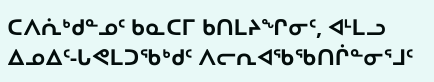ᑕᐱᕇᒃᑯᓐᓄᑦ ᑲᓇᑕᒥ ᑲᑎᒪᔨᖏᓂᑦ, ᐊᒻᒪᓗ ᐃᓄᐃᑦ-ᒐᕙᒪᑐᖃᒃᑯᑦ ᐱᓕᕆᐊᖃᖃᑎᒌᓐᓂᕐᒧᑦ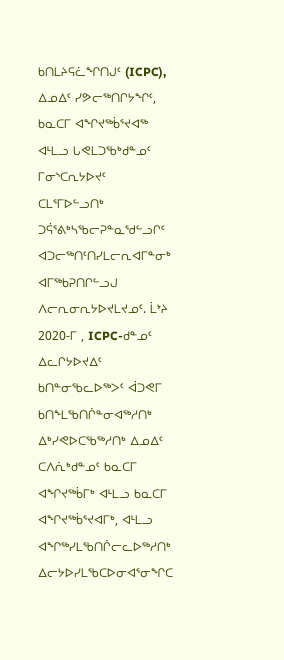ᑲᑎᒪᔨᕋᓛᖏᑎᒍᑦ (ICPC), ᐃᓄᐃᑦ ᓯᕗᓕᖅᑎᒋᔭᖏᑦ, ᑲᓇᑕᒥ ᐊᖏᔪᖅᑳᕐᔪᐊᖅ ᐊᒻᒪᓗ ᒐᕙᒪᑐᖃᒃᑯᓐᓄᑦ ᒥᓂᔅᑕᕆᔭᐅᔪᑦ ᑕᒪᕐᒥᐅᓪᓗᑎᒃ ᑐᕌᕐᕕᒃᓴᖃᓕᕈᓐᓇᖁᓪᓗᒋᑦ ᐊᑐᓕᖅᑎᑦᑎᓯᒪᓕᕆᐊᒥᓐᓂᒃ ᐊᒥᖅᑲᕈᑎᒋᓪᓗᒍ ᐱᓕᕆᓂᕆᔭᐅᔪᒪᔪᓄᑦ. ᒫᔾᔨ 2020-ᒥ , ICPC-ᑯᓐᓄᑦ ᐃᓚᒋᔭᐅᔪᐃᑦ ᑲᑎᓐᓂᖃᓚᐅᖅᐳᑦ ᐋᑐᕙᒥ ᑲᑎᖕᒪᖃᑎᒌᓐᓂᐊᖅᓱᑎᒃ ᐃᒃᓯᕙᐅᑕᖃᖅᓱᑎᒃ ᐃᓄᐃᑦ ᑕᐱᕇᒃᑯᓐᓄᑦ ᑲᓇᑕᒥ ᐊᖏᔪᖅᑳᒥᒃ ᐊᒻᒪᓗ ᑲᓇᑕᒥ ᐊᖏᔪᖅᑳᕐᔪᐊᒥᒃ, ᐊᒻᒪᓗ ᐊᖏᖅᓯᒪᖃᑎᒌᓕᓚᐅᖅᓱᑎᒃ ᐃᓕᔭᐅᓯᒪᖃᑕᐅᓂᐊᕐᓂᖏᑕ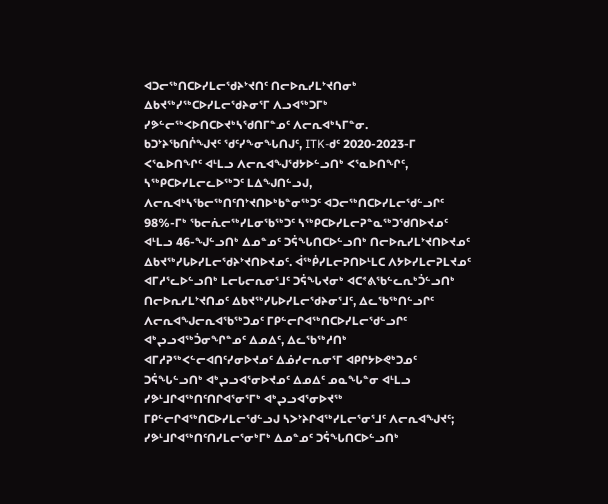ᐊᑐᓕᖅᑎᑕᐅᓯᒪᓕᖁᔨᔾᔪᑎᑦ ᑎᓕᐅᕆᓯᒪᔾᔪᑎᓂᒃ ᐃᑲᔪᖅᓯᖅᑕᐅᓯᒪᓕᖁᔨᓂᕐᒥ ᐱᓗᐊᖅᑐᒥᒃ ᓯᕗᓪᓕᖅᐸᐅᑎᑕᐅᔪᒃᓴᖁᑎᒥᓐᓄᑦ ᐱᓕᕆᐊᒃᓴᒥᓐᓂ.
ᑲᑐᔾᔨᖃᑎᒌᖑᔪᑦ ᖁᑦᓯᖕᓂᖓᑎᒍᑦ, ITK-ᑯᑦ 2020-2023-ᒥ ᐸᕐᓇᐅᑎᖏᑦ ᐊᒻᒪᓗ ᐱᓕᕆᐊᖑᖁᔭᐅᓪᓗᑎᒃ ᐸᕐᓇᐅᑎᖏᑦ, ᓴᖅᑭᑕᐅᓯᒪᓕᓚᐅᖅᑐᑦ ᒪᐃᖑᑎᓪᓗᒍ, ᐱᓕᕆᐊᒃᓴᖃᓕᖅᑎᑦᑎᔾᔪᑎᐅᒃᑲᓐᓂᖅᑐᑦ ᐊᑐᓕᖅᑎᑕᐅᓯᒪᓕᖁᓪᓗᒋᑦ 98%-ᒥᒃ ᖃᓕᕇᓕᖅᓯᒪᓂᖃᖅᑐᑦ ᓴᖅᑭᑕᐅᓯᒪᓕᕈᓐᓇᖅᑐᖁᑎᐅᔪᓄᑦ ᐊᒻᒪᓗ 46-ᖑᓪᓗᑎᒃ ᐃᓄᓐᓄᑦ ᑐᕌᖓᑎᑕᐅᓪᓗᑎᒃ ᑎᓕᐅᕆᓯᒪᔾᔪᑎᐅᔪᓄᑦ ᐃᑲᔪᖅᓯᒐᐅᓯᒪᓕᖁᔨᔾᔪᑎᐅᔪᓄᑦ. ᐋᖅᑮᓯᒪᓕᕈᑎᐅᒻᒪᑕ ᐱᔭᐅᓯᒪᓕᕈᒪᔪᓄᑦ ᐊᒥᓱᕐᓚᐅᓪᓗᑎᒃ ᒪᓕᒐᓕᕆᓂᕐᒧᑦ ᑐᕌᖓᔪᓂᒃ ᐊᑕᕝᕕᖃᓪᓚᕆᒃᑑᓪᓗᑎᒃ ᑎᓕᐅᕆᓯᒪᔾᔪᑎᓄᑦ ᐃᑲᔪᖅᓯᒐᐅᓯᒪᓕᖁᔨᓂᕐᒧᑦ, ᐃᓚᖃᖅᑎᓪᓗᒋᑦ ᐱᓕᕆᐊᖑᓕᕆᐊᖃᖅᑐᓄᑦ ᒥᑭᓪᓕᒋᐊᖅᑎᑕᐅᓯᒪᓕᖁᓪᓗᒋᑦ ᐊᒃᖢᓗᐊᖅᑑᓂᖏᓐᓄᑦ ᐃᓄᐃᑦ, ᐃᓚᖃᖅᓱᑎᒃ ᐊᒥᓱᕈᖅᐸᓪᓕᐊᑎᑦᓯᓂᐅᔪᓄᑦ ᐃᓅᓯᓕᕆᓂᕐᒥ ᐊᑭᒋᔭᐅᕙᒃᑐᓄᑦ ᑐᕌᖓᓪᓗᑎᒃ ᐊᒃᖢᓗᐊᕐᓂᐅᔪᓄᑦ ᐃᓄᐃᑦ ᓄᓇᖓᓐᓂ ᐊᒻᒪᓗ ᓯᕗᒻᒧᒋᐊᖅᑎᑦᑎᒋᐊᕐᓂᕐᒥᒃ ᐊᒃᖢᓗᐊᕐᓂᐅᔪᖅ ᒥᑭᓪᓕᒋᐊᖅᑎᑕᐅᓯᒪᓕᖁᓪᓗᒍ ᓴᐳᔾᔨᒋᐊᖅᓯᒪᓕᕐᓂᕐᒧᑦ ᐱᓕᕆᐊᖑᔪᑦ; ᓯᕗᒻᒧᒋᐊᖅᑎᑦᑎᓯᒪᓕᕐᓂᒃᒥᒃ ᐃᓄᓐᓄᑦ ᑐᕌᖓᑎᑕᐅᓪᓗᑎᒃ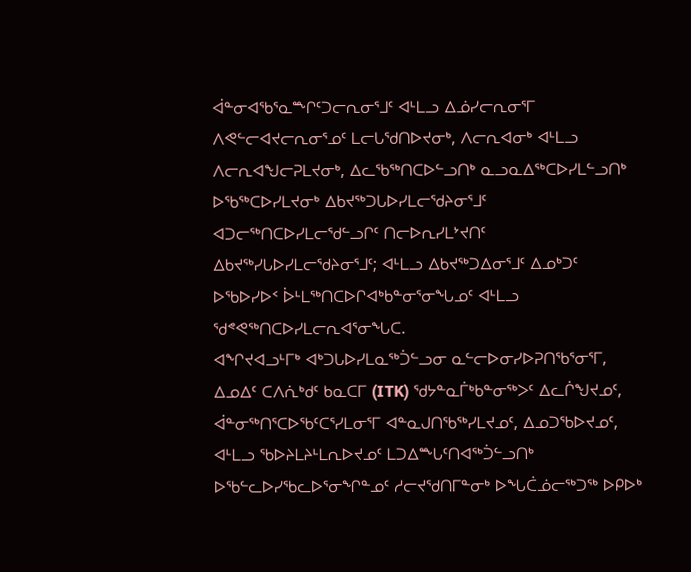ᐋᓐᓂᐊᖃᕐᓇᖖᒋᑦᑐᓕᕆᓂᕐᒧᑦ ᐊᒻᒪᓗ ᐃᓅᓯᓕᕆᓂᕐᒥ ᐱᕙᓪᓕᐊᔪᓕᕆᓂᕐᓄᑦ ᒪᓕᒐᖁᑎᐅᔪᓂᒃ, ᐱᓕᕆᐊᓂᒃ ᐊᒻᒪᓗ ᐱᓕᕆᐊᖑᓕᕈᒪᔪᓂᒃ, ᐃᓚᖃᖅᑎᑕᐅᓪᓗᑎᒃ ᓇᓗᓇᐃᖅᑕᐅᓯᒪᓪᓗᑎᒃ ᐅᖃᖅᑕᐅᓯᒪᔪᓂᒃ ᐃᑲᔪᖅᑐᒐᐅᓯᒪᓕᖁᔨᓂᕐᒧᑦ ᐊᑐᓕᖅᑎᑕᐅᓯᒪᓕᖁᓪᓗᒋᑦ ᑎᓕᐅᕆᓯᒪᔾᔪᑎᑦ ᐃᑲᔪᖅᓯᒐᐅᓯᒪᓕᖁᔨᓂᕐᒧᑦ; ᐊᒻᒪᓗ ᐃᑲᔪᖅᑐᐃᓂᕐᒧᑦ ᐃᓄᒃᑐᑦ ᐅᖃᐅᓯᐅᑉ ᐆᒻᒪᖅᑎᑕᐅᒋᐊᒃᑲᓐᓂᕐᓂᖓᓄᑦ ᐊᒻᒪᓗ ᖁᕝᕙᖅᑎᑕᐅᓯᒪᓕᕆᐊᕐᓂᖓᑕ.
ᐊᖏᔪᐊᓗᒻᒥᒃ ᐊᒃᑐᒐᐅᓯᒪᓇᖅᑑᓪᓗᓂ ᓇᓪᓕᐅᓂᓯᐅᕈᑎᖃᕐᓂᕐᒥ, ᐃᓄᐃᑦ ᑕᐱᕇᒃᑯᑦ ᑲᓇᑕᒥ (ITK) ᖁᔭᓐᓇᒦᒃᑲᓐᓂᖅᐳᑦ ᐃᓚᒌᖑᔪᓄᑦ, ᐋᓐᓂᖅᑎᕐᑕᐅᖃᑦᑕᕐᓯᒪᓂᕐᒥ ᐊᓐᓇᒍᑎᖃᖅᓯᒪᔪᓄᑦ, ᐃᓄᑐᖃᐅᔪᓄᑦ, ᐊᒻᒪᓗ ᖃᐅᔨᒪᔨᒻᒪᕆᐅᔪᓄᑦ ᒪᑐᐃᖖᒐᑦᑎᐊᖅᑑᓪᓗᑎᒃ ᐅᖃᓪᓚᐅᓯᖃᓚᐅᕐᓂᖏᓐᓄᑦ ᓱᓕᔪᖁᑎᒥᓐᓂᒃ ᐅᖓᑖᓅᓕᖅᑐᖅ ᐅᑭᐅᒃ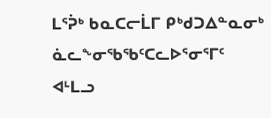ᒪᕐᕉᒃ ᑲᓇᑕᓕᒫᒥ ᑭᒃᑯᑐᐃᓐᓇᓂᒃ ᓈᓚᖕᓂᖃᖃᑦᑕᓚᐅᕐᓂᕐᒥᑦ ᐊᒻᒪᓗ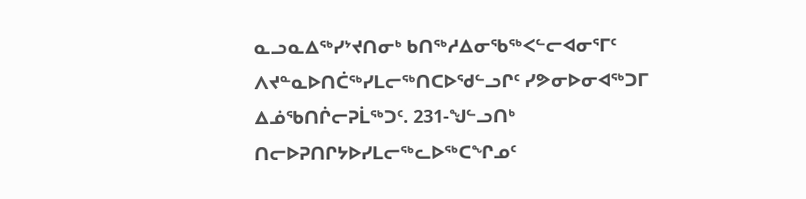ᓇᓗᓇᐃᖅᓯᔾᔪᑎᓂᒃ ᑲᑎᖅᓱᐃᓂᖃᖅᐸᓪᓕᐊᓂᕐᒥᑦ ᐱᔪᓐᓇᐅᑎᑖᖅᓯᒪᓕᖅᑎᑕᐅᖁᓪᓗᒋᑦ ᓯᕗᓂᐅᓂᐊᖅᑐᒥ ᐃᓅᖃᑎᒌᓕᕈᒫᖅᑐᑦ. 231-ᖑᓪᓗᑎᒃ ᑎᓕᐅᕈᑎᒋᔭᐅᓯᒪᓕᖅᓚᐅᖅᑕᖏᓄᑦ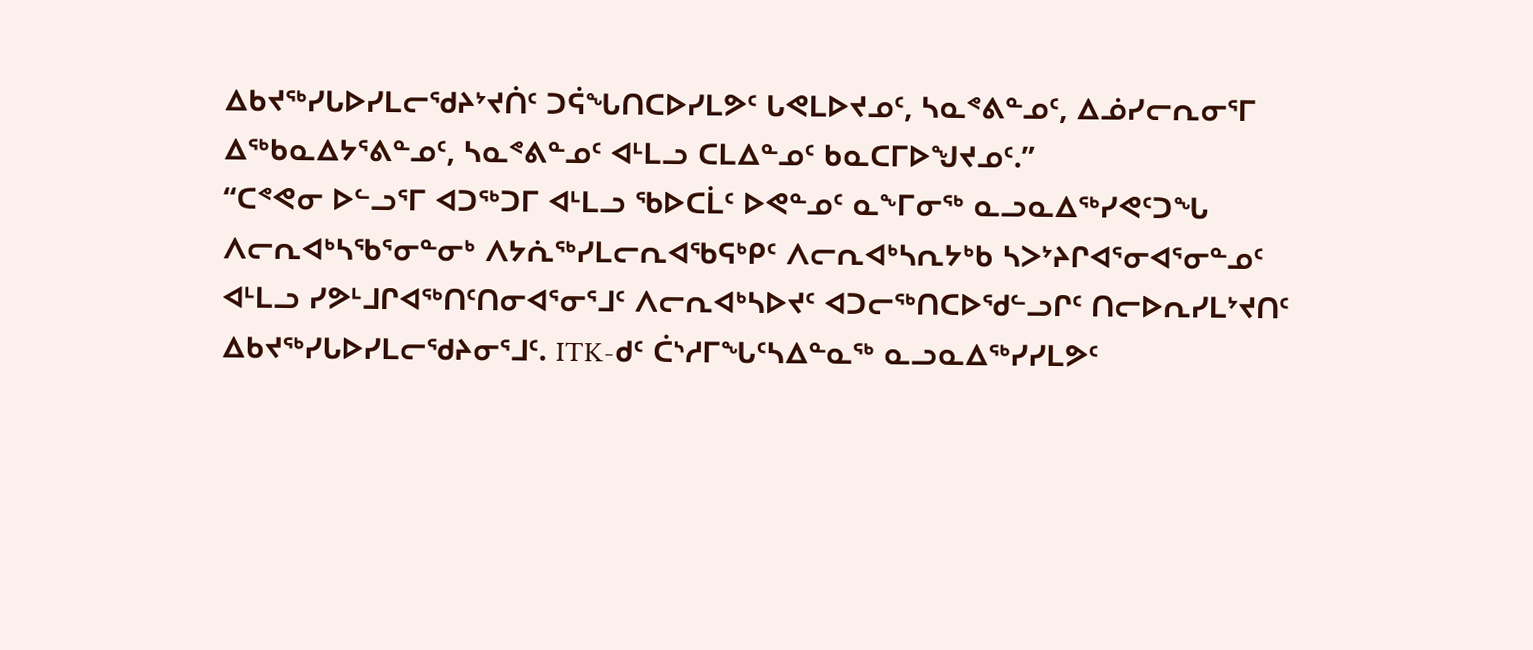ᐃᑲᔪᖅᓯᒐᐅᓯᒪᓕᖁᔨᔾᔪᑏᑦ ᑐᕌᖓᑎᑕᐅᓯᒪᕗᑦ ᒐᕙᒪᐅᔪᓄᑦ, ᓴᓇᕝᕕᓐᓄᑦ, ᐃᓅᓯᓕᕆᓂᕐᒥ ᐃᖅᑲᓇᐃᔭᕐᕕᓐᓄᑦ, ᓴᓇᕝᕕᓐᓄᑦ ᐊᒻᒪᓗ ᑕᒪᐃᓐᓄᑦ ᑲᓇᑕᒥᐅᖑᔪᓄᑦ.”
“ᑕᕝᕙᓂ ᐅᓪᓗᕐᒥ ᐊᑐᖅᑐᒥ ᐊᒻᒪᓗ ᖃᐅᑕᒫᑦ ᐅᕙᓐᓄᑦ ᓇᖕᒥᓂᖅ ᓇᓗᓇᐃᖅᓯᕙᑦᑐᖓ ᐱᓕᕆᐊᒃᓴᖃᕐᓂᓐᓂᒃ ᐱᔭᕇᖅᓯᒪᓕᕆᐊᖃᕋᒃᑭᑦ ᐱᓕᕆᐊᒃᓴᕆᔭᒃᑲ ᓴᐳᔾᔨᒋᐊᕐᓂᐊᕐᓂᓐᓄᑦ ᐊᒻᒪᓗ ᓯᕗᒻᒧᒋᐊᖅᑎᑦᑎᓂᐊᕐᓂᕐᒧᑦ ᐱᓕᕆᐊᒃᓴᐅᔪᑦ ᐊᑐᓕᖅᑎᑕᐅᖁᓪᓗᒋᑦ ᑎᓕᐅᕆᓯᒪᔾᔪᑎᑦ ᐃᑲᔪᖅᓯᒐᐅᓯᒪᓕᖁᔨᓂᕐᒧᑦ. ITK-ᑯᑦ ᑖᔅᓱᒥᖓᑦᓴᐃᓐᓇᖅ ᓇᓗᓇᐃᖅᓯᓯᒪᕗᑦ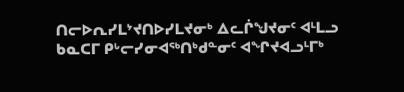ᑎᓕᐅᕆᓯᒪᔾᔪᑎᐅᓯᒪᔪᓂᒃ ᐃᓚᒌᖑᔪᓂᑦ ᐊᒻᒪᓗ ᑲᓇᑕᒥ ᑭᒡᓕᓯᓂᐊᖅᑎᒃᑯᓐᓂᑦ ᐊᖏᔪᐊᓗᒻᒥᒃ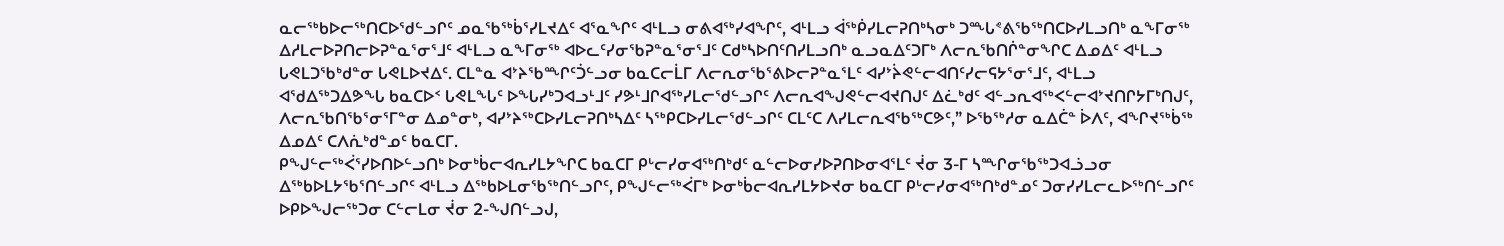ᓇᓕᖅᑲᐅᓕᖅᑎᑕᐅᖁᓪᓗᒋᑦ ᓄᓇᖃᖅᑳᕐᓯᒪᔪᐃᑦ ᐊᕐᓇᖏᑦ ᐊᒻᒪᓗ ᓂᕕᐊᖅᓯᐊᖏᑦ, ᐊᒻᒪᓗ ᐋᖅᑮᓯᒪᓕᕈᑎᒃᓴᓂᒃ ᑐᖖᒐᕝᕕᖃᖅᑎᑕᐅᓯᒪᓗᑎᒃ ᓇᖕᒥᓂᖅ ᐃᓱᒪᓕᐅᕈᑎᓕᐅᕈᓐᓇᕐᓂᕐᒧᑦ ᐊᒻᒪᓗ ᓇᖕᒥᓂᖅ ᐊᐅᓚᑦᓯᓂᖃᕈᓐᓇᕐᓂᕐᒧᑦ ᑕᑯᒃᓴᐅᑎᑦᑎᓯᒪᓗᑎᒃ ᓇᓗᓇᐃᑦᑐᒥᒃ ᐱᓕᕆᖃᑎᒌᓐᓂᖏᑕ ᐃᓄᐃᑦ ᐊᒻᒪᓗ ᒐᕙᒪᑐᖃᒃᑯᓐᓂ ᒐᕙᒪᐅᔪᐃᑦ. ᑕᒪᓐᓇ ᐊᔾᔨᖃᖖᒋᑦᑑᓪᓗᓂ ᑲᓇᑕᓕᒫᒥ ᐱᓕᕆᓂᖃᕐᕕᐅᓕᕈᓐᓇᕐᒪᑦ ᐊᓯᔾᔩᕙᓪᓕᐊᑎᑦᓯᓕᕋᔭᕐᓂᕐᒧᑦ, ᐊᒻᒪᓗ ᐊᖁᐃᖅᑐᐃᕗᖓ ᑲᓇᑕᐅᑉ ᒐᕙᒪᖓᑦ ᐅᖓᓯᒃᑐᐊᓗᒻᒧᑦ ᓯᕗᒻᒧᒋᐊᖅᓯᒪᓕᖁᓪᓗᒋᑦ ᐱᓕᕆᐊᖑᕙᓪᓕᐊᔪᑎᒍᑦ ᐃᓛᒃᑯᑦ ᐊᓪᓗᕆᐊᖅᐸᓪᓕᐊᔾᔪᑎᒋᔭᒥᒃᑎᒍᑦ, ᐱᓕᕆᖃᑎᖃᕐᓂᕐᒥᓐᓂ ᐃᓄᓐᓂᒃ, ᐊᓯᔾᔨᖅᑕᐅᓯᒪᓕᕈᑎᒃᓴᐃᑦ ᓴᖅᑭᑕᐅᓯᒪᓕᖁᓪᓗᒋᑦ ᑕᒪᑦᑕ ᐱᓯᒪᓕᕆᐊᖃᖅᑕᕗᑦ,” ᐅᖃᖅᓱᓂ ᓇᐃᑖᓐ ᐆᐱᑦ, ᐊᖏᔪᖅᑳᖅ ᐃᓄᐃᑦ ᑕᐱᕇᒃᑯᓐᓄᑦ ᑲᓇᑕᒥ.
ᑭᖑᓪᓕᖅᐹᕐᓯᐅᑎᐅᓪᓗᑎᒃ ᐅᓂᒃᑳᓕᐊᕆᓯᒪᔭᖏᑕ ᑲᓇᑕᒥ ᑭᒡᓕᓯᓂᐊᖅᑎᒃᑯᑦ ᓇᓪᓕᐅᓂᓯᐅᕈᑎᐅᓂᐊᕐᒪᑦ ᔫᓂ 3-ᒥ ᓴᖖᒋᓂᖃᖅᑐᐊᓘᓗᓂ ᐃᖅᑲᐅᒪᔭᖃᕐᑎᓪᓗᒋᑦ ᐊᒻᒪᓗ ᐃᖅᑲᐅᒪᓂᖃᖅᑎᓪᓗᒋᑦ, ᑭᖑᓪᓕᖅᐹᒥᒃ ᐅᓂᒃᑳᓕᐊᕆᓯᒪᔭᐅᔪᓂ ᑲᓇᑕᒥ ᑭᒡᓕᓯᓂᐊᖅᑎᒃᑯᓐᓄᑦ ᑐᓂᓯᓯᒪᓕᓚᐅᖅᑎᓪᓗᒋᑦ ᐅᑭᐅᖑᓕᖅᑐᓂ ᑕᓪᓕᒪᓂ ᔫᓂ 2-ᖑᑎᓪᓗᒍ,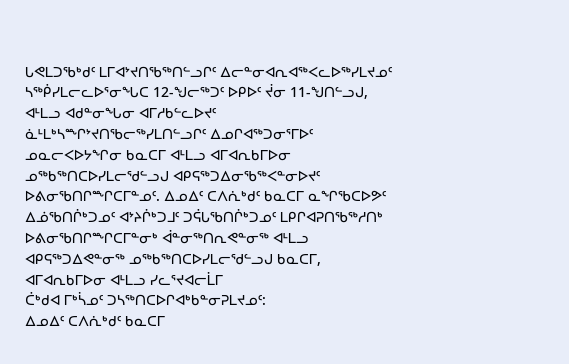ᒐᕙᒪᑐᖃᒃᑯᑦ ᒪᒥᐊᔾᔪᑎᖃᖅᑎᓪᓗᒋᑦ ᐃᓕᓐᓂᐊᕆᐊᖅᐸᓚᐅᖅᓯᒪᔪᓄᑦ ᓴᖅᑮᓯᒪᓕᓚᐅᕐᓂᖓᑕ 12-ᖑᓕᖅᑐᑦ ᐅᑭᐅᑦ ᔫᓂ 11-ᖑᑎᓪᓗᒍ, ᐊᒻᒪᓗ ᐊᑯᓐᓂᖓᓂ ᐊᒥᓱᑲᓪᓚᐅᔪᑦ ᓈᒻᒪᒃᓴᖖᒋᔾᔪᑎᖃᓕᖅᓯᒪᑎᓪᓗᒋᑦ ᐃᓄᒋᐊᖅᑐᓂᕐᒥᐅᑦ ᓄᓇᓕᐸᐅᔭᖏᓂ ᑲᓇᑕᒥ ᐊᒻᒪᓗ ᐊᒥᐊᕆᑲᒥᐅᓂ ᓄᖅᑲᖅᑎᑕᐅᓯᒪᓕᖁᓪᓗᒍ ᐊᑭᕋᖅᑐᐃᓂᖃᖅᐸᓐᓂᐅᔪᑦ ᐅᕕᓂᖃᑎᒋᖖᒋᑕᒥᓐᓄᑦ. ᐃᓄᐃᑦ ᑕᐱᕇᒃᑯᑦ ᑲᓇᑕᒥ ᓇᖏᖃᑕᐅᕗᑦ ᐃᓅᖃᑎᒌᒃᑐᓄᑦ ᐊᔾᔨᒌᒃᑐᒧᑦ ᑐᕌᒐᖃᑎᒌᒃᑐᓄᑦ ᒪᑭᒋᐊᕈᑎᖃᖅᓱᑎᒃ ᐅᕕᓂᖃᑎᒋᖖᒋᑕᒥᓐᓂᒃ ᐋᓐᓂᖅᑎᕆᕙᓐᓂᖅ ᐊᒻᒪᓗ ᐊᑭᕋᖅᑐᐃᕙᓐᓂᖅ ᓄᖅᑲᖅᑎᑕᐅᓯᒪᓕᖁᓪᓗᒍ ᑲᓇᑕᒥ, ᐊᒥᐊᕆᑲᒥᐅᓂ ᐊᒻᒪᓗ ᓯᓚᕐᔪᐊᓕᒫᒥ
ᑖᒃᑯᐊ ᒥᒃᓵᓄᑦ ᑐᓴᖅᑎᑕᐅᒋᐊᒃᑲᓐᓂᕈᒪᔪᓄᑦ:
ᐃᓄᐃᑦ ᑕᐱᕇᒃᑯᑦ ᑲᓇᑕᒥ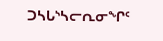ᑐᓴᒐᔅᓴᓕᕆᓂᖏᑦ